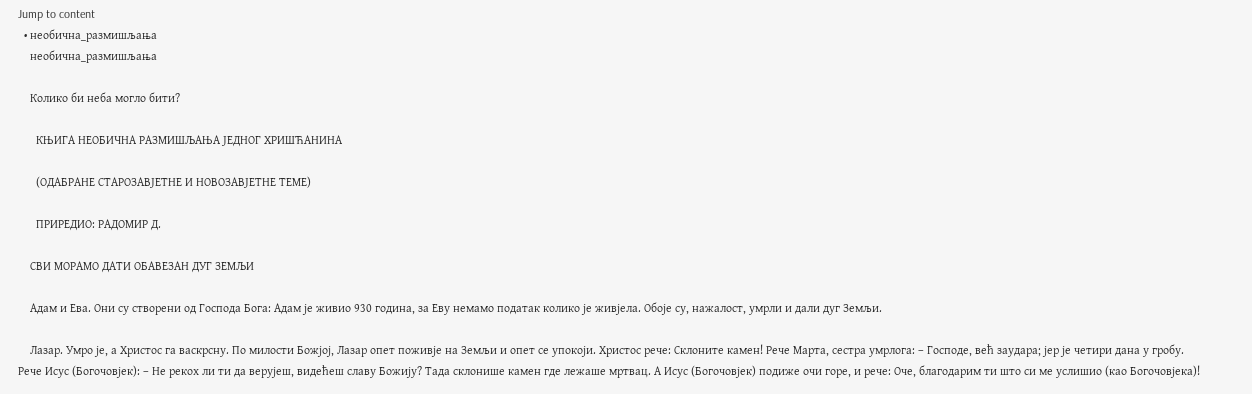Jump to content
  • необична_размишљања
    необична_размишљања

    Колико би неба могло бити?

      КЊИГА НЕОБИЧНА РАЗМИШЉАЊА ЈЕДНОГ ХРИШЋАНИНA

      (ОДАБРАНЕ СТАРОЗАВЈЕТНЕ И НОВОЗАВЈЕТНЕ ТЕМЕ)

      ПРИРЕДИО: РАДОМИР Д.

    СВИ МОРАМО ДАТИ ОБАВЕЗАН ДУГ ЗЕМЉИ

    Адам и Ева. Они су створени од Господа Бога: Адам је живио 930 година, за Еву немамо податак колико је живјела. Обоје су, нажалост, умрли и дали дуг Земљи.

    Лазар. Умро је, а Христос га васкрсну. По милости Божјој, Лазар опет поживје на Земљи и опет се упокоји. Христос рече: Склоните камен! Рече Марта, сестра умрлога: – Господе, већ заудара; јер је четири дана у гробу. Рече Исус (Богочовјек): – Не рекох ли ти да верујеш, видећеш славу Божију? Тада склонише камен где лежаше мртвац. А Исус (Богочовјек) подиже очи горе, и рече: Оче, благодарим ти што си ме услишио (као Богочовјека)!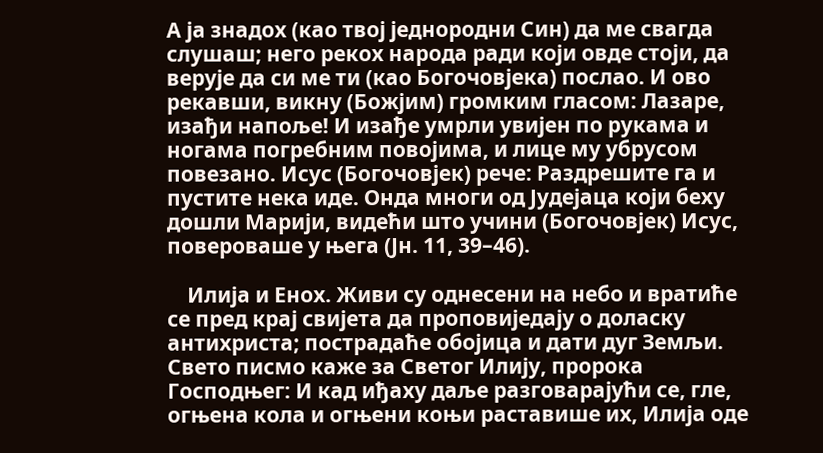А ја знадох (као твој једнородни Син) да ме свагда слушаш; него рекох народа ради који овде стоји, да верује да си ме ти (као Богочовјека) послао. И ово рекавши, викну (Божјим) громким гласом: Лазаре, изађи напоље! И изађе умрли увијен по рукама и ногама погребним повојима, и лице му убрусом повезано. Исус (Богочовјек) рече: Раздрешите га и пустите нека иде. Онда многи од Јудејаца који беху дошли Марији, видећи што учини (Богочовјек) Исус, повероваше у њега (Јн. 11, 39–46).

    Илија и Енох. Живи су однесени на небо и вратиће се пред крај свијета да проповиједају о доласку антихриста; пострадаће обојица и дати дуг Земљи. Свето писмо каже за Светог Илију, пророка Господњег: И кад иђаху даље разговарајући се, гле, огњена кола и огњени коњи раставише их, Илија оде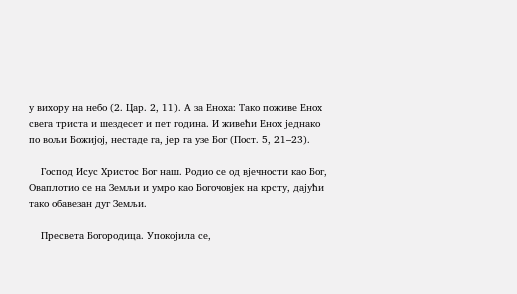у вихору на небо (2. Цар. 2, 11). А за Еноха: Тако поживе Енох свега триста и шездесет и пет година. И живећи Енох једнако по вољи Божијој, нестаде га, јер га узе Бог (Пост. 5, 21–23).

    Господ Исус Христос Бог наш. Родио се од вјечности као Бог, Оваплотио се на Земљи и умро као Богочовјек на крсту, дајући тако обавезан дуг Земљи.

    Пресвета Богородица. Упокојила се,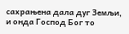сахрањена дала дуг Земљи, и онда Господ Бог то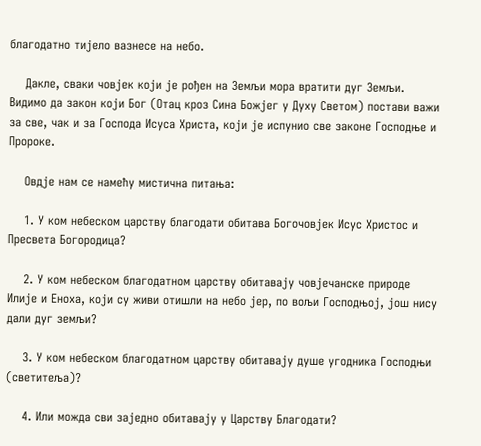благодатно тијело вазнесе на небо.

    Дакле, сваки човјек који је рођен на Земљи мора вратити дуг Земљи. Видимо да закон који Бог (Отац кроз Сина Божјег у Духу Светом) постави важи за све, чак и за Господа Исуса Христа, који је испунио све законе Господње и Пророке.

    Овдје нам се намећу мистична питања:

    1. У ком небеском царству благодати обитава Богочовјек Исус Христос и Пресвета Богородица?

    2. У ком небеском благодатном царству обитавају човјечанске природе Илије и Еноха, који су живи отишли на небо јер, по вољи Господњој, још нису дали дуг земљи?

    3. У ком небеском благодатном царству обитавају душе угодника Господњи (светитеља)?

    4. Или можда сви заједно обитавају у Царству Благодати?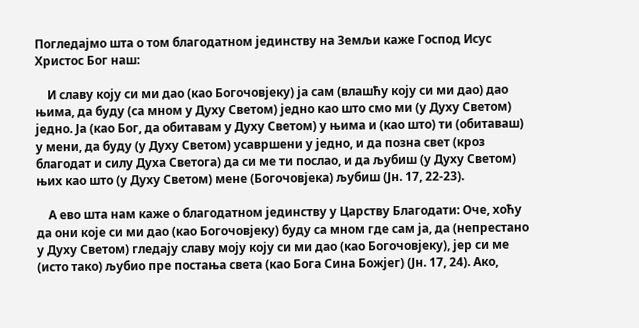Погледајмо шта о том благодатном јединству на Земљи каже Господ Исус Христос Бог наш:

    И славу коју си ми дао (као Богочовјеку) ја сам (влашћу коју си ми дао) дао њима, да буду (са мном у Духу Светом) једно као што смо ми (у Духу Светом) једно. Ја (као Бог, да обитавам у Духу Светом) у њима и (као што) ти (обитаваш) у мени, да буду (у Духу Светом) усавршени у једно, и да позна свет (кроз благодат и силу Духа Светога) да си ме ти послао, и да љубиш (у Духу Светом) њих као што (у Духу Светом) мене (Богочовјека) љубиш (Јн. 17, 22-23).

    А ево шта нам каже о благодатном јединству у Царству Благодати: Оче, хоћу да они које си ми дао (као Богочовјеку) буду са мном где сам ја, да (непрестано у Духу Светом) гледају славу моју коју си ми дао (као Богочовјеку), јер си ме (исто тако) љубио пре постања света (као Бога Сина Божјег) (Јн. 17, 24). Ако,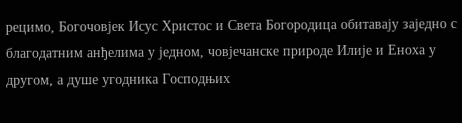рецимо, Богочовјек Исус Христос и Светa Богородицa обитавају заједно с благодатним анђелима у једном, човјечанске природе Илије и Еноха у другом, а душе угодника Господњих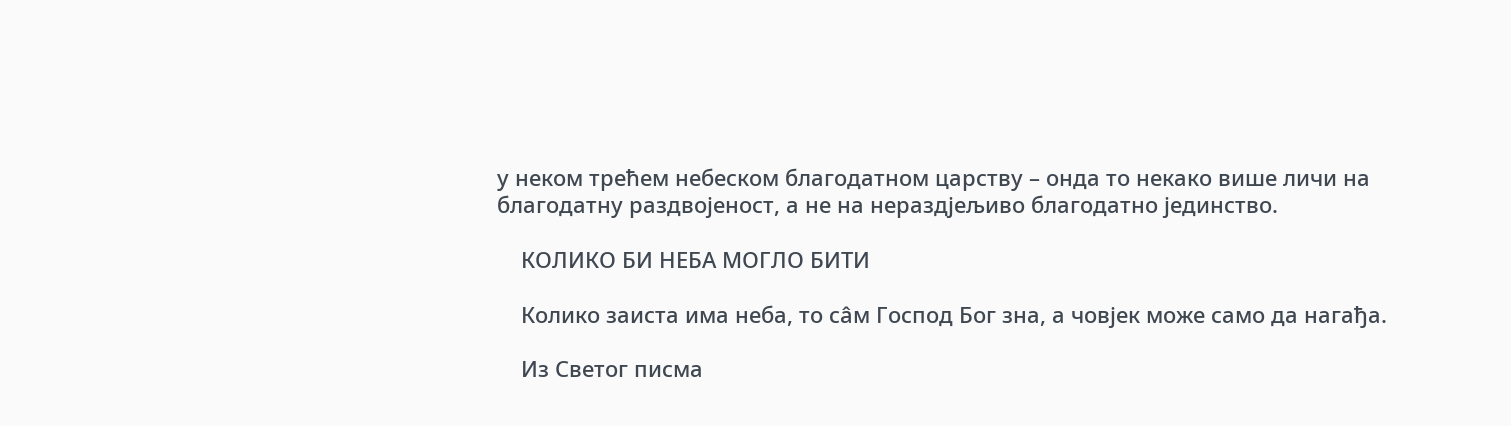у неком трећем небеском благодатном царству – онда то некако више личи на благодатну раздвојеност, а не на нераздјељиво благодатно јединство.

    КОЛИКО БИ НЕБА МОГЛО БИТИ

    Колико заиста има неба, то сâм Господ Бог зна, а човјек може само да нагађа.

    Из Светог писма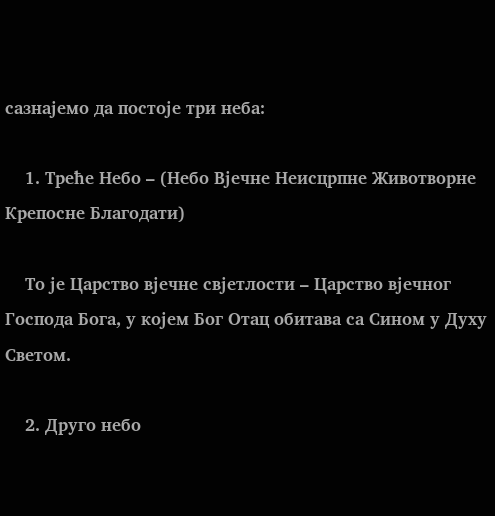сазнајемо да постоје три неба:

    1. Треће Небо – (Небо Вјечне Неисцрпне Животворне Крепосне Благодати)

    То је Царство вјечне свјетлости – Царство вјечног Господа Бога, у којем Бог Отац обитава са Сином у Духу Светом.

    2. Друго небо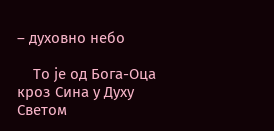– духовно небо

    То је од Бога-Оца кроз Сина у Духу Светом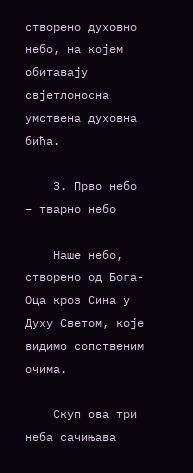створено духовно небо, на којем обитавају свјетлоносна умствена духовна бића.

    3. Прво небо – тварно небо

    Наше небо, створено од Бога-Оца кроз Сина у Духу Светом, које видимо сопственим очима.

    Скуп ова три неба сачињава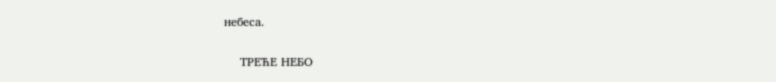небеса.

    ТРЕЋЕ НЕБО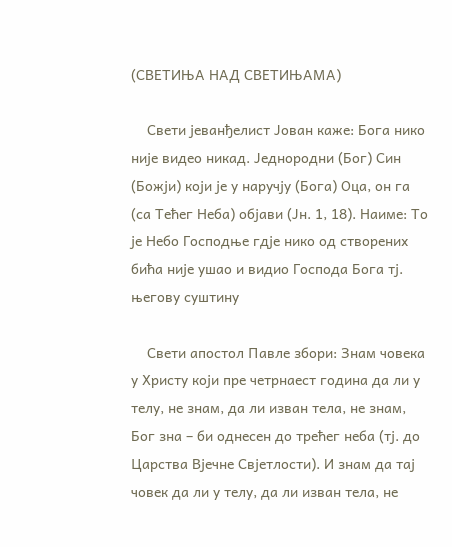(СВЕТИЊА НАД СВЕТИЊАМА)

    Свети јеванђелист Јован каже: Бога нико није видео никад. Једнородни (Бог) Син (Божји) који је у наручју (Бога) Оца, он га (са Тећег Неба) објави (Јн. 1, 18). Наиме: То је Небо Господње гдје нико од створених бића није ушао и видио Господа Бога тј. његову суштину

    Свети апостол Павле збори: Знам човека у Христу који пре четрнаест година да ли у телу, не знам, да ли изван тела, не знам, Бог зна – би однесен до трећег неба (тј. до Царства Вјечне Свјетлости). И знам да тај човек да ли у телу, да ли изван тела, не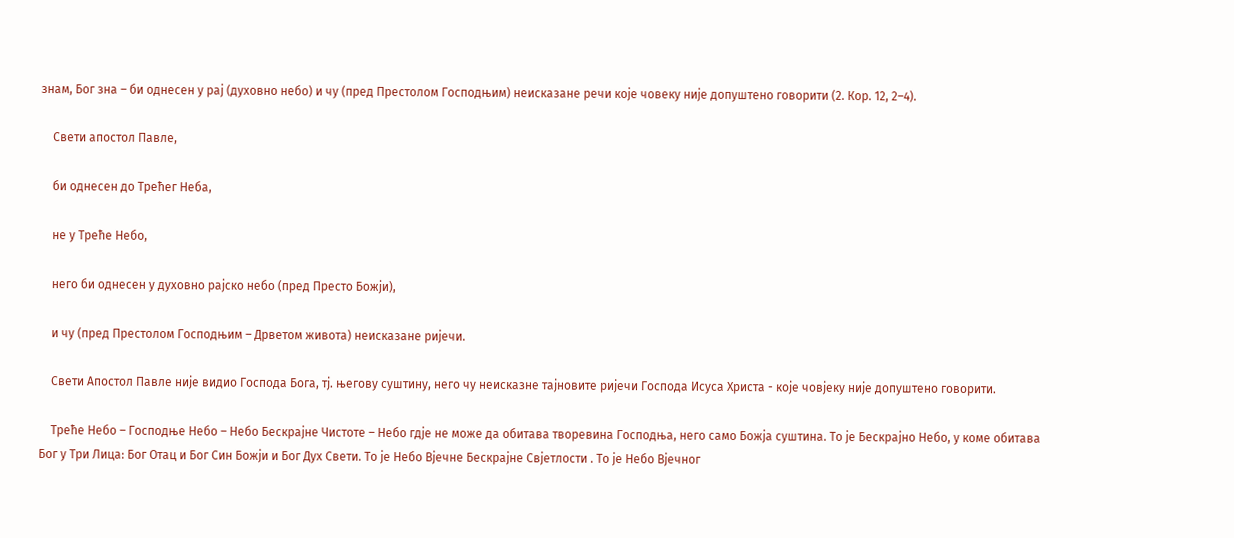знам, Бог зна – би однесен у рај (духовно небо) и чу (пред Престолом Господњим) неисказане речи које човеку није допуштено говорити (2. Кор. 12, 2–4).

    Свети апостол Павле,

    би однесен до Трећег Неба,

    не у Треће Небо,

    него би однесен у духовно рајско небо (пред Престо Божји),

    и чу (пред Престолом Господњим – Дрветом живота) неисказане ријечи.

    Свети Апостол Павле није видио Господа Бога, тј. његову суштину, него чу неисказне тајновите ријечи Господа Исуса Христа - које човјеку није допуштено говорити.

    Треће Небо – Господње Небо – Небо Бескрајне Чистоте – Небо гдје не може да обитава творевина Господња, него само Божја суштина. То је Бескрајно Небо, у коме обитава Бог у Три Лица: Бог Отац и Бог Син Божји и Бог Дух Свети. То је Небо Вјечне Бескрајне Свјетлости . То је Небо Вјечног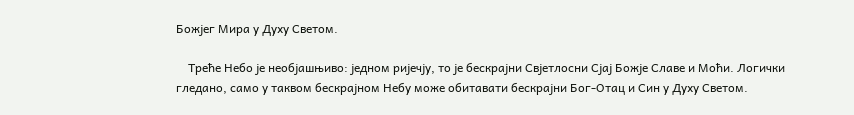Божјег Мира у Духу Светом.

    Треће Небо је необјашњиво: једном ријечју, то је бескрајни Свјетлосни Сјај Божје Славе и Моћи. Логички гледано, само у таквом бескрајном Небу може обитавати бескрајни Бог-Отац и Син у Духу Светом.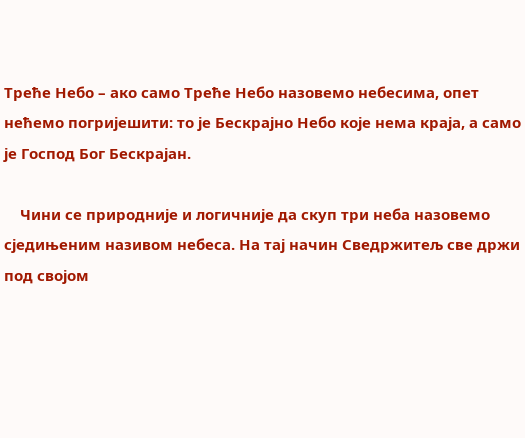Треће Небо – ако само Треће Небо назовемо небесима, опет нећемо погријешити: то је Бескрајно Небо које нема краја, а само је Господ Бог Бескрајан.

    Чини се природније и логичније да скуп три неба назовемо сједињеним називом небеса. На тај начин Сведржитељ све држи под својом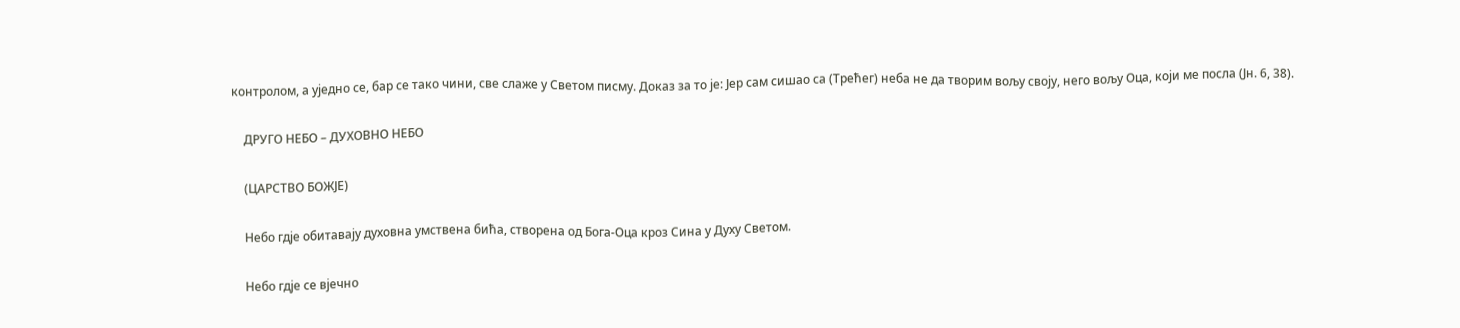контролом, а уједно се, бар се тако чини, све слаже у Светом писму. Доказ за то је: Јер сам сишао са (Трећег) неба не да творим вољу своју, него вољу Оца, који ме посла (Јн. 6, 38).

    ДРУГО НЕБО – ДУХОВНО НЕБО

    (ЦАРСТВО БОЖЈЕ)

    Небо гдје обитавају духовна умствена бића, створена од Бога-Оца кроз Сина у Духу Светом.

    Небо гдје се вјечно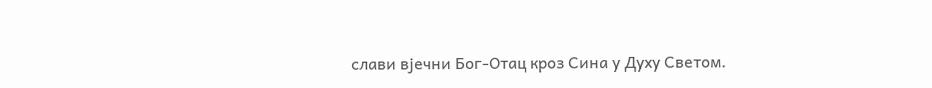слави вјечни Бог-Отац кроз Сина у Духу Светом.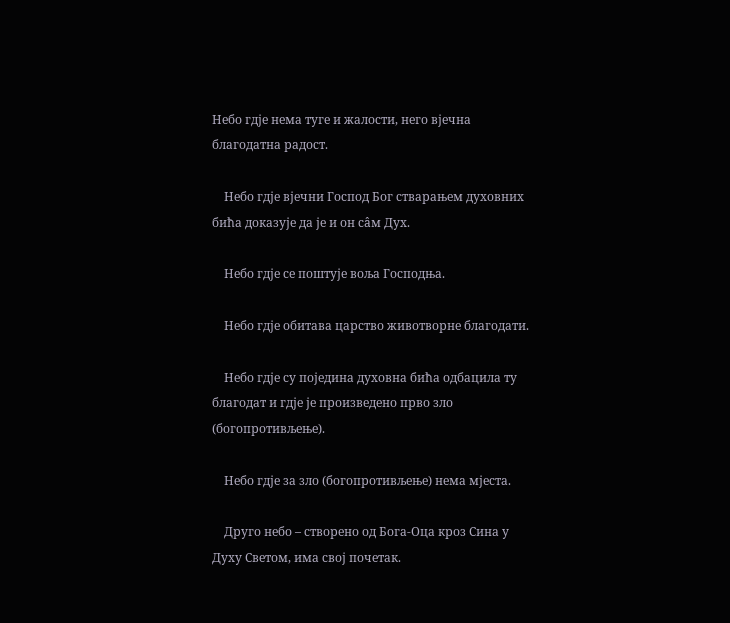Небо гдје нема туге и жалости, него вјечна благодатна радост.

    Небо гдје вјечни Господ Бог стварањем духовних бића доказује да је и он сâм Дух.

    Небо гдје се поштује воља Господња.

    Небо гдје обитава царство животворне благодати.

    Небо гдје су поједина духовна бића одбацила ту благодат и гдје је произведено прво зло (богопротивљење).

    Небо гдје за зло (богопротивљење) нема мјеста.

    Друго небо – створено од Бога-Оца кроз Сина у Духу Светом, има свој почетак.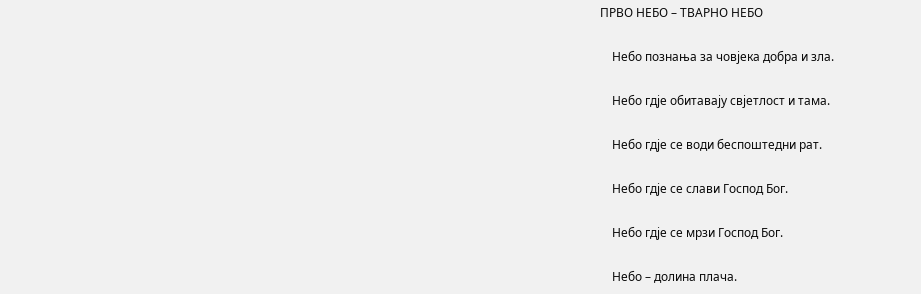ПРВО НЕБО – ТВАРНО НЕБО

    Небо познања за човјека добра и зла.

    Небо гдје обитавају свјетлост и тама.

    Небо гдје се води беспоштедни рат.

    Небо гдје се слави Господ Бог.

    Небо гдје се мрзи Господ Бог.

    Небо – долина плача.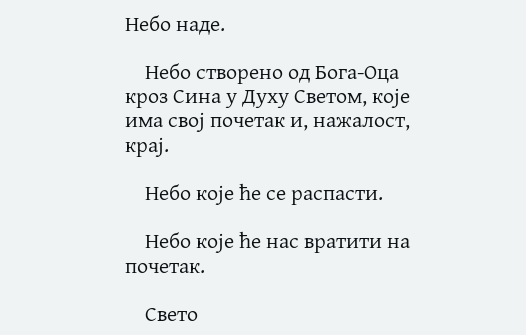Небо наде.

    Небо створено од Бога-Оца кроз Сина у Духу Светом, које има свој почетак и, нажалост, крај.

    Небо које ће се распасти.

    Небо које ће нас вратити на почетак.

    Свето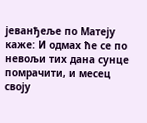јеванђеље по Матеју каже: И одмах ће се по невољи тих дана сунце помрачити, и месец своју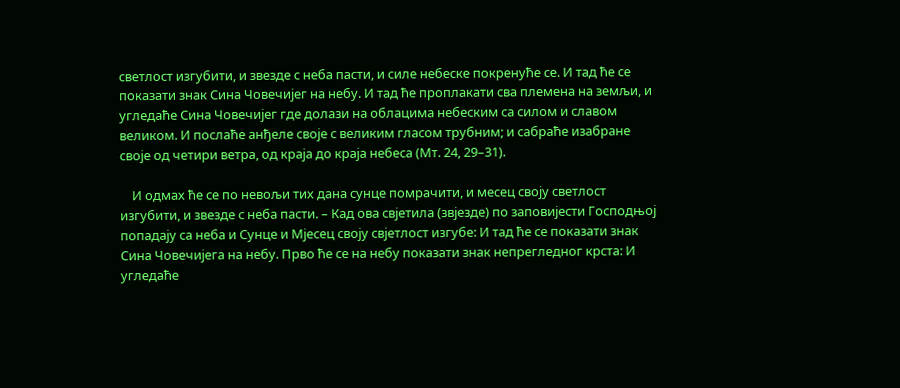светлост изгубити, и звезде с неба пасти, и силе небеске покренуће се. И тад ће се показати знак Сина Човечијег на небу. И тад ће проплакати сва племена на земљи, и угледаће Сина Човечијег где долази на облацима небеским са силом и славом великом. И послаће анђеле своје с великим гласом трубним; и сабраће изабране своје од четири ветра, од краја до краја небеса (Мт. 24, 29–31).

    И одмах ће се по невољи тих дана сунце помрачити, и месец своју светлост изгубити, и звезде с неба пасти. – Кад ова свјетила (звјезде) по заповијести Господњој попадају са неба и Сунце и Мјесец своју свјетлост изгубе: И тад ће се показати знак Сина Човечијега на небу. Прво ће се на небу показати знак непрегледног крста: И угледаће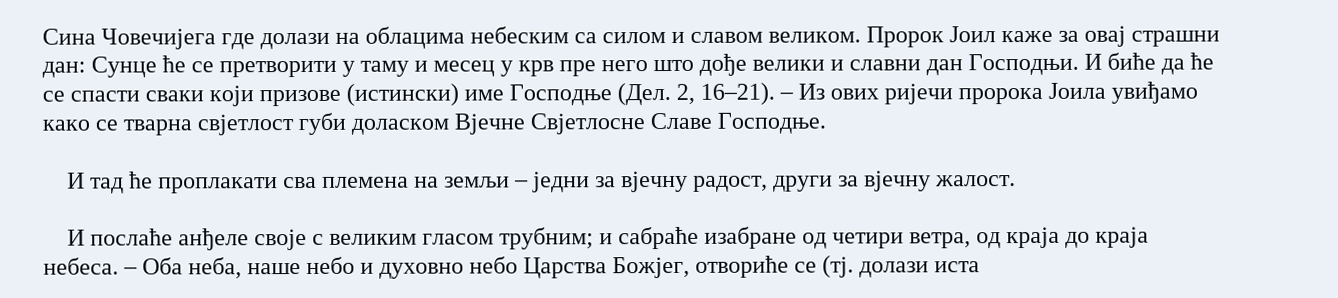Сина Човечијега где долази на облацима небеским са силом и славом великом. Пророк Јоил каже за овај страшни дан: Сунце ће се претворити у таму и месец у крв пре него што дође велики и славни дан Господњи. И биће да ће се спасти сваки који призове (истински) име Господње (Дел. 2, 16–21). – Из ових ријечи пророка Јоила увиђамо како се тварна свјетлост губи доласком Вјечне Свјетлосне Славе Господње.

    И тад ће проплакати сва племена на земљи – једни за вјечну радост, други за вјечну жалост.

    И послаће анђеле своје с великим гласом трубним; и сабраће изабране од четири ветра, од краја до краја небеса. – Оба неба, наше небо и духовно небо Царства Божјег, отвориће се (тј. долази иста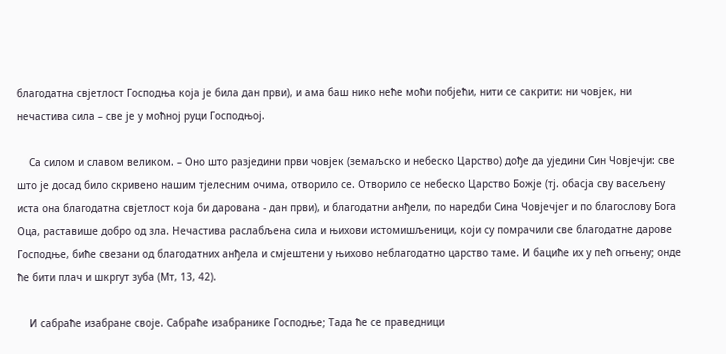благодатна свјетлост Господња која је била дан први), и ама баш нико неће моћи побјећи, нити се сакрити: ни човјек, ни нечастива сила – све је у моћној руци Господњој.

    Са силом и славом великом. – Оно што разједини први човјек (земаљско и небеско Царство) дође да уједини Син Човјечји: све што је досад било скривено нашим тјелесним очима, отворило се. Отворило се небеско Царство Божје (тј. обасја сву васељену иста она благодатна свјетлост која би дарована - дан први), и благодатни анђели, по наредби Сина Човјечјег и по благослову Бога Оца, раставише добро од зла. Нечастива раслабљена сила и њихови истомишљеници, који су помрачили све благодатне дарове Господње, биће свезани од благодатних анђела и смјештени у њихово неблагодатно царство таме. И бациће их у пећ огњену; онде ће бити плач и шкргут зуба (Мт, 13, 42).

    И сабраће изабране своје. Сабраће изабранике Господње; Тада ће се праведници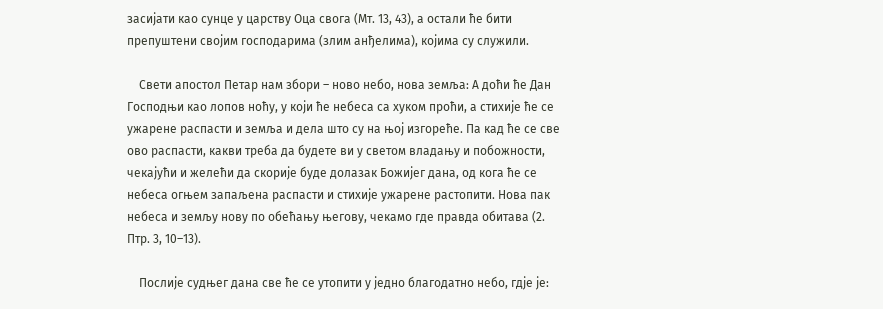засијати као сунце у царству Оца свога (Мт. 13, 43), а остали ће бити препуштени својим господарима (злим анђелима), којима су служили.

    Свети апостол Петар нам збори – ново небо, нова земља: А доћи ће Дан Господњи као лопов ноћу, у који ће небеса са хуком проћи, а стихије ће се ужарене распасти и земља и дела што су на њој изгореће. Па кад ће се све ово распасти, какви треба да будете ви у светом владању и побожности, чекајући и желећи да скорије буде долазак Божијег дана, од кога ће се небеса огњем запаљена распасти и стихије ужарене растопити. Нова пак небеса и земљу нову по обећању његову, чекамо где правда обитава (2. Птр. 3, 10–13).

    Послије судњег дана све ће се утопити у једно благодатно небо, гдје је: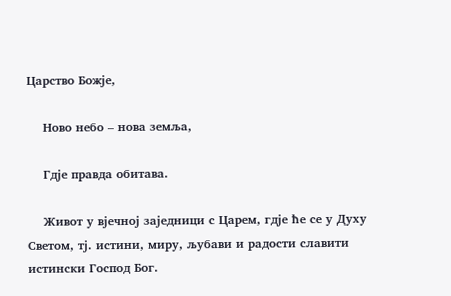Царство Божје,

    Ново небо – нова земља,

    Гдје правда обитава.

    Живот у вјечној заједници с Царем, гдје ће се у Духу Светом, тј. истини, миру, љубави и радости славити истински Господ Бог.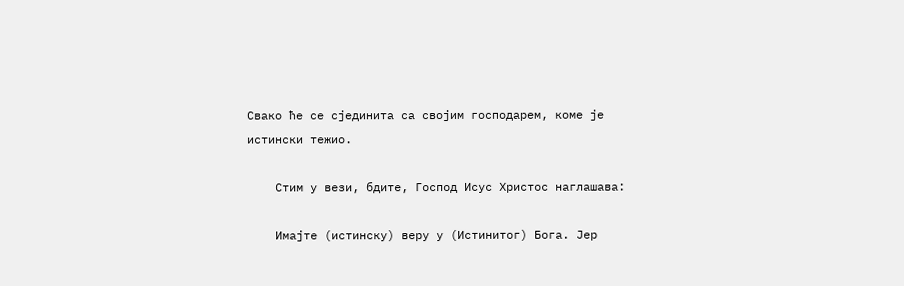Свако ће се сјединита са својим господарем, коме је истински тежио.

    Стим у вези, бдите, Господ Исус Христос наглашава:

    Имајте (истинску) веру у (Истинитог) Бога. Јер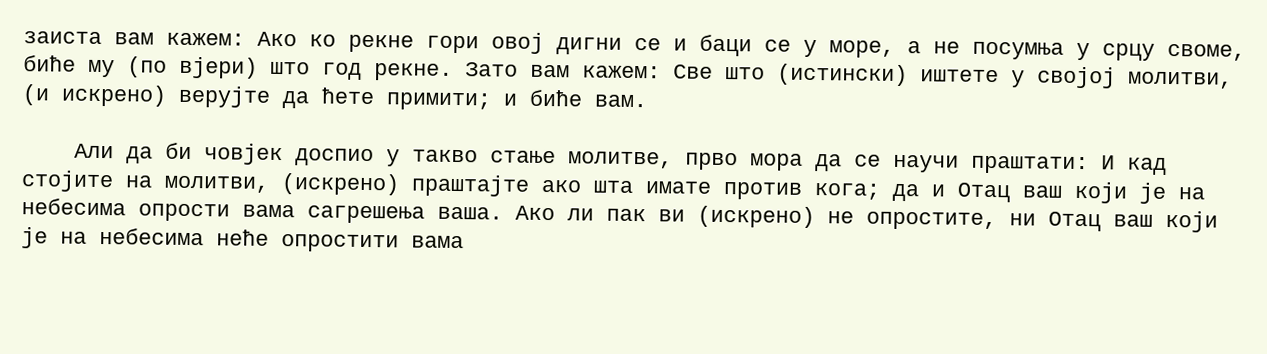заиста вам кажем: Ако ко рекне гори овој дигни се и баци се у море, а не посумња у срцу своме, биће му (по вјери) што год рекне. Зато вам кажем: Све што (истински) иштете у својој молитви, (и искрено) верујте да ћете примити; и биће вам.

    Али да би човјек доспио у такво стање молитве, прво мора да се научи праштати: И кад стојите на молитви, (искрено) праштајте ако шта имате против кога; да и Отац ваш који је на небесима опрости вама сагрешења ваша. Ако ли пак ви (искрено) не опростите, ни Отац ваш који је на небесима неће опростити вама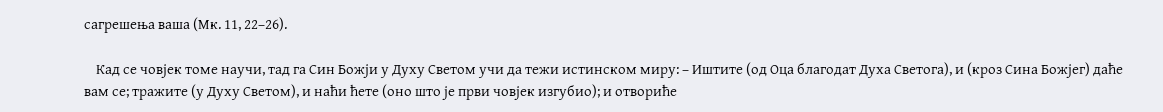сагрешења ваша (Мк. 11, 22–26).

    Кад се човјек томе научи, тад га Син Божји у Духу Светом учи да тежи истинском миру: – Иштите (од Оца благодат Духа Светога), и (кроз Сина Божјег) даће вам се; тражите (у Духу Светом), и наћи ћете (оно што је први човјек изгубио); и отвориће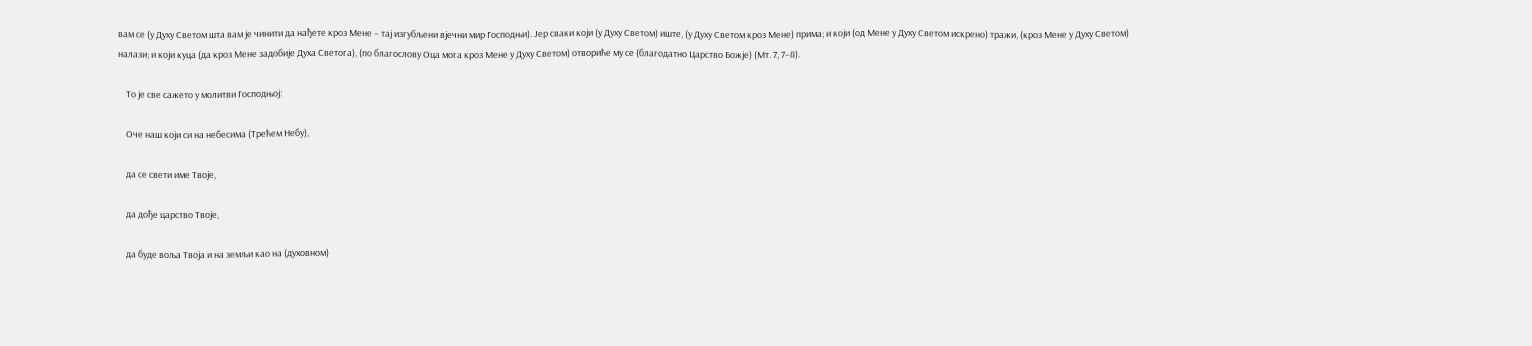вам се (у Духу Светом шта вам је чинити да нађете кроз Мене – тај изгубљени вјечни мир Господњи). Јер сваки који (у Духу Светом) иште, (у Духу Светом кроз Мене) прима; и који (од Мене у Духу Светом искрено) тражи, (кроз Мене у Духу Светом) налази; и који куца (да кроз Мене задобије Духа Светога), (по благослову Оца мога кроз Мене у Духу Светом) отвориће му се (благодатно Царство Божје) (Мт. 7, 7–8).

    То је све сажето у молитви Господњој:

    Оче наш који си на небесима (Трећем Небу),

    да се свети име Твоје,

    да дође царство Твоје,

    да буде воља Твоја и на земљи као на (духовном)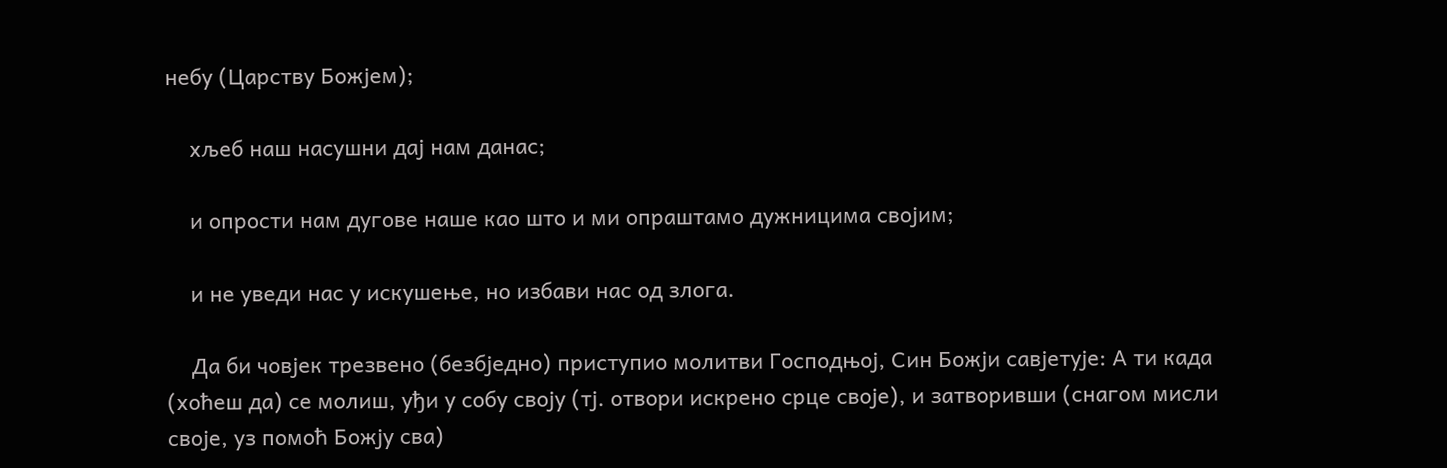небу (Царству Божјем);

    хљеб наш насушни дај нам данас;

    и опрости нам дугове наше као што и ми опраштамо дужницима својим;

    и не уведи нас у искушење, но избави нас од злога.

    Да би човјек трезвено (безбједно) приступио молитви Господњој, Син Божји савјетује: А ти када (хоћеш да) се молиш, уђи у собу своју (тј. отвори искрено срце своје), и затворивши (снагом мисли своје, уз помоћ Божју сва)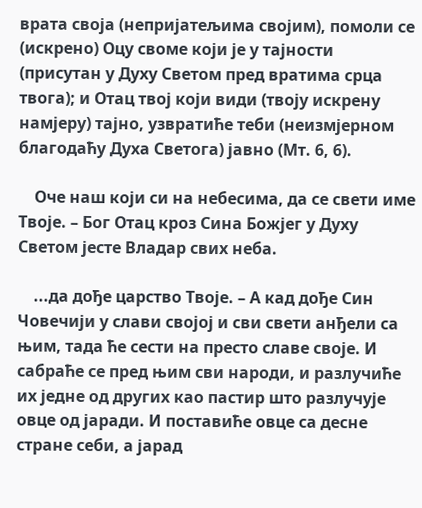врата своја (непријатељима својим), помоли се (искрено) Оцу своме који је у тајности (присутан у Духу Светом пред вратима срца твога); и Отац твој који види (твоју искрену намјеру) тајно, узвратиће теби (неизмјерном благодаћу Духа Светога) јавно (Мт. 6, 6).

    Оче наш који си на небесима, да се свети име Твоје. – Бог Отац кроз Сина Божјег у Духу Светом јесте Владар свих неба.

    ...да дође царство Твоје. – А кад дође Син Човечији у слави својој и сви свети анђели са њим, тада ће сести на престо славе своје. И сабраће се пред њим сви народи, и разлучиће их једне од других као пастир што разлучује овце од јаради. И поставиће овце са десне стране себи, а јарад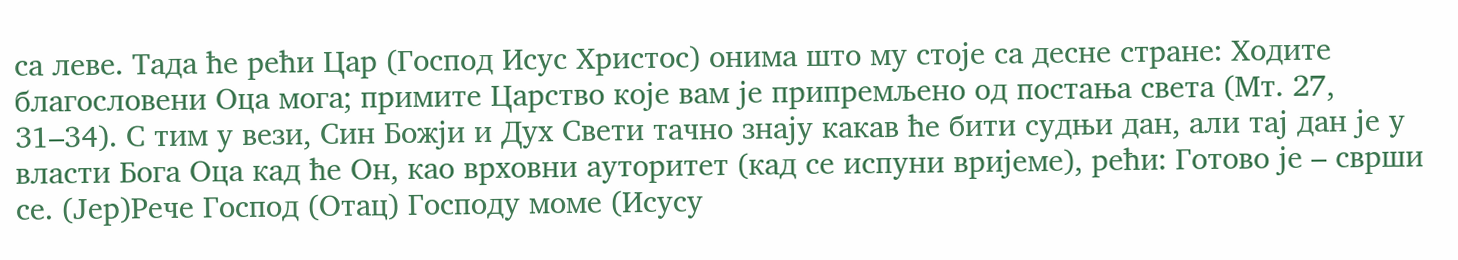са леве. Тада ће рећи Цар (Господ Исус Христос) онима што му стоје са десне стране: Ходите благословени Оца мога; примите Царство које вам је припремљено од постања света (Мт. 27, 31–34). С тим у вези, Син Божји и Дух Свети тачно знају какав ће бити судњи дан, али тај дан је у власти Бога Оца кад ће Он, као врховни ауторитет (кад се испуни вријеме), рећи: Готово је – сврши се. (Јер)Рече Господ (Отац) Господу моме (Исусу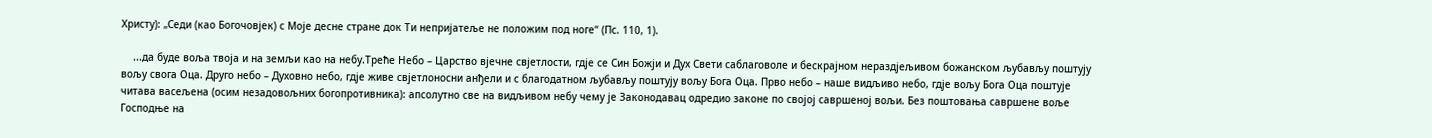Христу): „Седи (као Богочовјек) с Моје десне стране док Ти непријатеље не положим под ноге“ (Пс. 110, 1).

    ...да буде воља твоја и на земљи као на небу.Треће Небо – Царство вјечне свјетлости, гдје се Син Божји и Дух Свети саблаговоле и бескрајном нераздјељивом божанском љубављу поштују вољу свога Оца. Друго небо – Духовно небо, гдје живе свјетлоносни анђели и с благодатном љубављу поштују вољу Бога Оца. Прво небо – наше видљиво небо, гдје вољу Бога Оца поштује читава васељена (осим незадовољних богопротивника): апсолутно све на видљивом небу чему је Законодавац одредио законе по својој савршеној вољи. Без поштовања савршене воље Господње на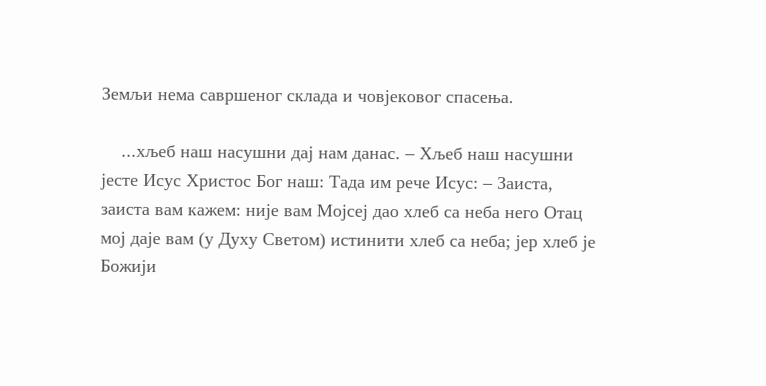Земљи нема савршеног склада и човјековог спасења.

    ...хљеб наш насушни дај нам данас. – Хљеб наш насушни јесте Исус Христос Бог наш: Тада им рече Исус: – Заиста, заиста вам кажем: није вам Мојсеј дао хлеб са неба него Отац мој даје вам (у Духу Светом) истинити хлеб са неба; јер хлеб је Божији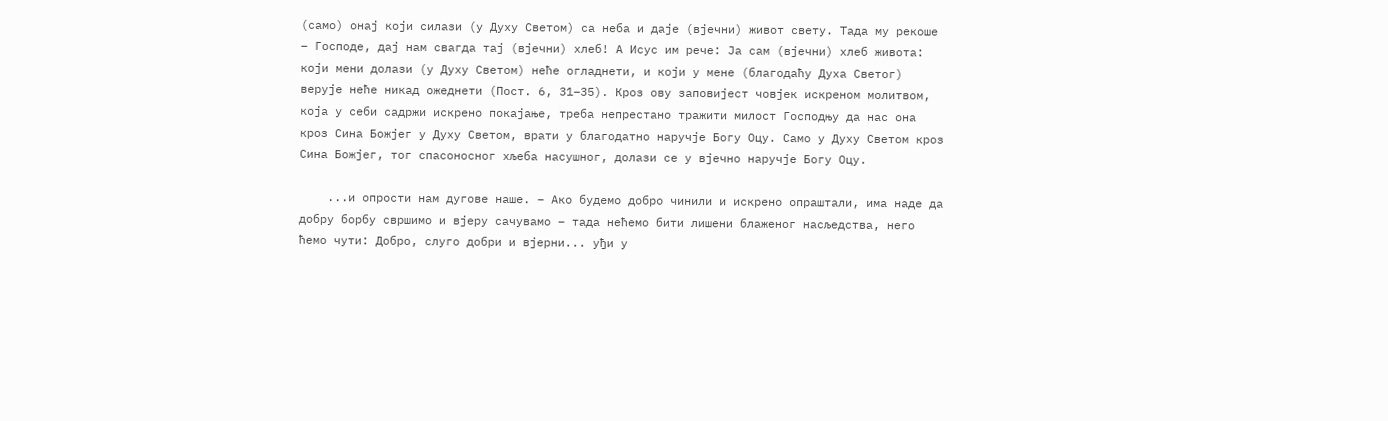(само) онај који силази (у Духу Светом) са неба и даје (вјечни) живот свету. Тада му рекоше – Господе, дај нам свагда тај (вјечни) хлеб! А Исус им рече: Ја сам (вјечни) хлеб живота: који мени долази (у Духу Светом) неће огладнети, и који у мене (благодаћу Духа Светог) верује неће никад ожеднети (Пост. 6, 31–35). Кроз ову заповијест човјек искреном молитвом, која у себи садржи искрено покајање, треба непрестано тражити милост Господњу да нас она кроз Сина Божјег у Духу Светом, врати у благодатно наручје Богу Оцу. Само у Духу Светом кроз Сина Божјег, тог спасоносног хљеба насушног, долази се у вјечно наручје Богу Оцу.

    ...и опрости нам дугове наше. – Ако будемо добро чинили и искрено опраштали, има наде да добру борбу свршимо и вјеру сачувамо – тада нећемо бити лишени блаженог насљедства, него ћемо чути: Добро, слуго добри и вјерни... уђи у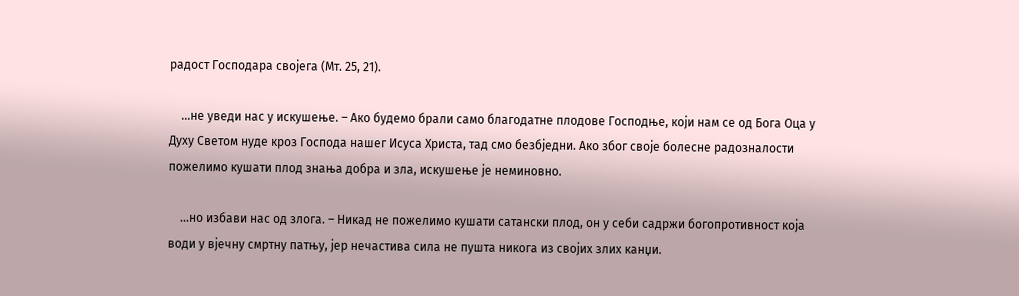радост Господара својега (Мт. 25, 21).

    ...не уведи нас у искушење. – Ако будемо брали само благодатне плодове Господње, који нам се од Бога Оца у Духу Светом нуде кроз Господа нашег Исуса Христа, тад смо безбједни. Ако због своје болесне радозналости пожелимо кушати плод знања добра и зла, искушење је неминовно.

    ...но избави нас од злога. – Никад не пожелимо кушати сатански плод, он у себи садржи богопротивност која води у вјечну смртну патњу, јер нечастива сила не пушта никога из својих злих канџи.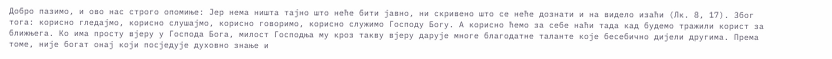Добро пазимо, и ово нас строго опомиње: Јер нема ништа тајно што неће бити јавно, ни скривено што се неће дознати и на видело изаћи (Лк. 8, 17). Због тога: корисно гледајмо, корисно слушајмо, корисно говоримо, корисно служимо Господу Богу. А корисно ћемо за себе наћи тада кад будемо тражили корист за ближњега. Ко има просту вјеру у Господа Бога, милост Господња му кроз такву вјеру дарује многе благодатне таланте које бесебично дијели другима. Према томе, није богат онај који посједује духовно знање и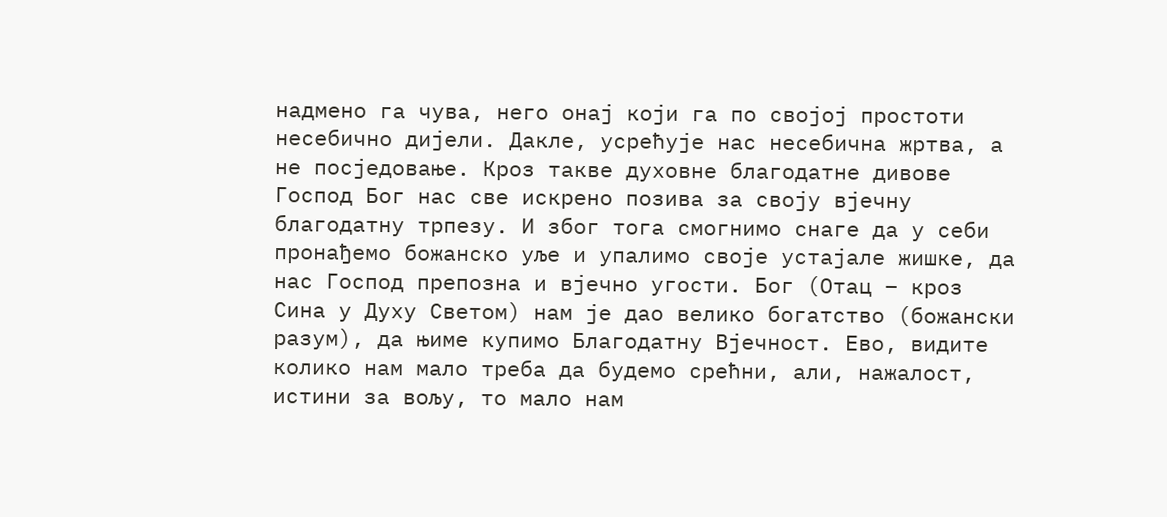надмено га чува, него онај који га по својој простоти несебично дијели. Дакле, усрећује нас несебична жртва, а не посједовање. Кроз такве духовне благодатне дивове Господ Бог нас све искрено позива за своју вјечну благодатну трпезу. И због тога смогнимо снаге да у себи пронађемо божанско уље и упалимо своје устајале жишке, да нас Господ препозна и вјечно угости. Бог (Отац – кроз Сина у Духу Светом) нам је дао велико богатство (божански разум), да њиме купимо Благодатну Вјечност. Ево, видите колико нам мало треба да будемо срећни, али, нажалост, истини за вољу, то мало нам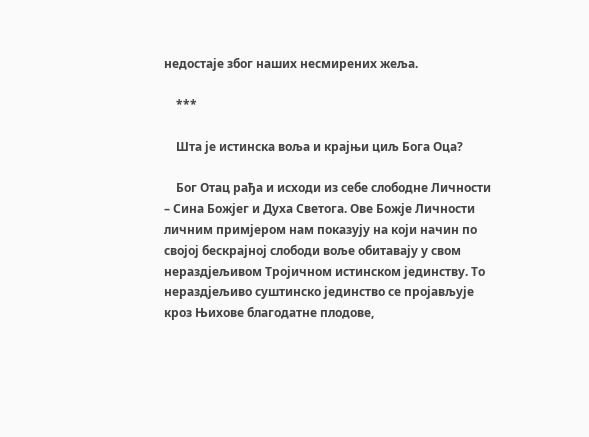недостаје због наших несмирених жеља.

    ***

    Шта је истинска воља и крајњи циљ Бога Оца?

    Бог Отац рађа и исходи из себе слободне Личности – Сина Божјег и Духа Светога. Ове Божје Личности личним примјером нам показују на који начин по својој бескрајној слободи воље обитавају у свом нераздјељивом Тројичном истинском јединству. То нераздјељиво суштинско јединство се пројављује кроз Њихове благодатне плодове,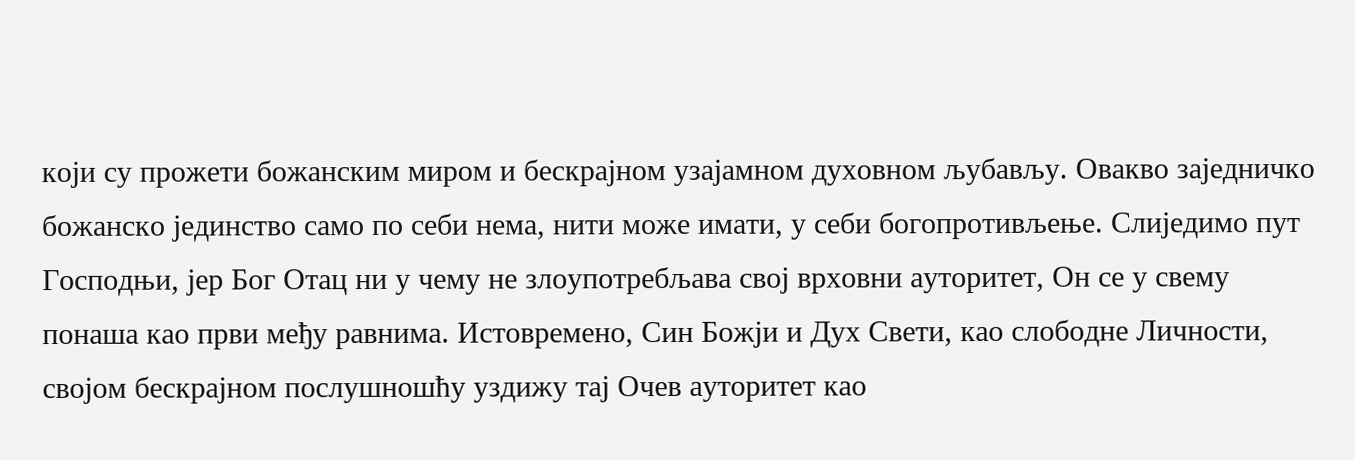који су прожети божанским миром и бескрајном узајамном духовном љубављу. Овакво заједничко божанско јединство само по себи нема, нити може имати, у себи богопротивљење. Слиједимо пут Господњи, јер Бог Отац ни у чему не злоупотребљава свој врховни ауторитет, Он се у свему понаша као први међу равнима. Истовремено, Син Божји и Дух Свети, као слободне Личности, својом бескрајном послушношћу уздижу тај Очев ауторитет као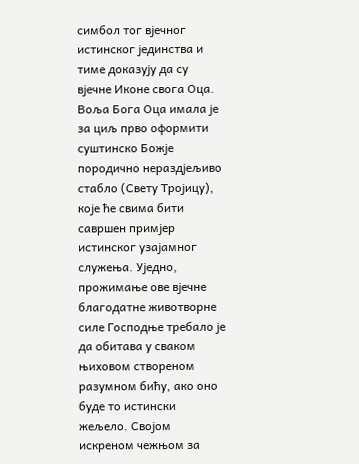симбол тог вјечног истинског јединства и тиме доказују да су вјечне Иконе свога Оца. Воља Бога Оца имала је за циљ прво оформити суштинско Божје породично нераздјељиво стабло (Свету Тројицу), које ће свима бити савршен примјер истинскoг узајамног служења. Уједно, прожимање ове вјечне благодатне животворне силе Господње требало је да обитава у сваком њиховом створеном разумном бићу, ако оно буде то истински жељело. Својом искреном чежњом за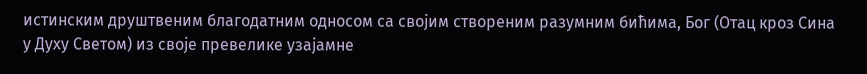истинским друштвеним благодатним односом са својим створеним разумним бићима, Бог (Отац кроз Сина у Духу Светом) из своје превелике узајамне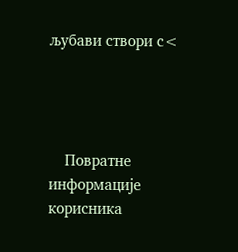љубави створи с<




    Повратне информације корисника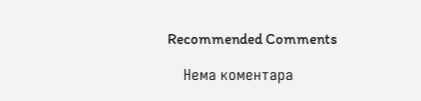Recommended Comments

    Нема коментара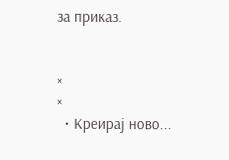за приказ.


×
×
  • Креирај ново...